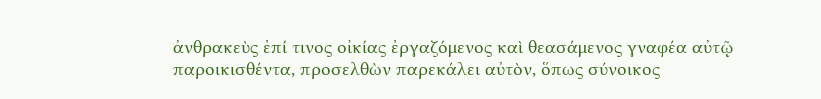ἀνθρακεὺς ἐπί τινος οἰκίας ἐργαζόμενος καὶ θεασάμενος γναφέα αὐτῷ παροικισθέντα, προσελθὼν παρεκάλει αὐτὸν, ὅπως σύνοικος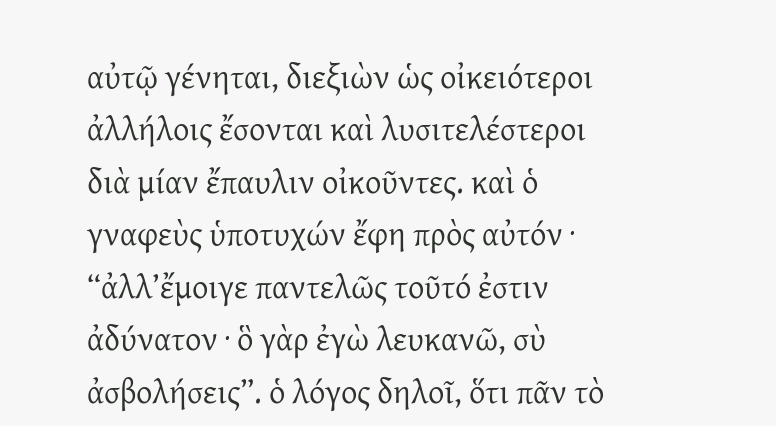αὐτῷ γένηται, διεξιὼν ὡς οἰκειότεροι ἀλλήλοις ἔσονται καὶ λυσιτελέστεροι διὰ μίαν ἔπαυλιν οἰκοῦντες. καὶ ὁ γναφεὺς ὑποτυχών ἔφη πρὸς αὐτόν · “ἀλλ’ἔμοιγε παντελῶς τοῦτό ἐστιν ἀδύνατον · ὃ γὰρ ἐγὼ λευκανῶ, σὺ ἀσβολήσεις”. ὁ λόγος δηλοῖ, ὅτι πᾶν τὸ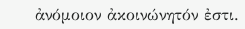ἀνόμοιον ἀκοινώνητόν ἐστι.